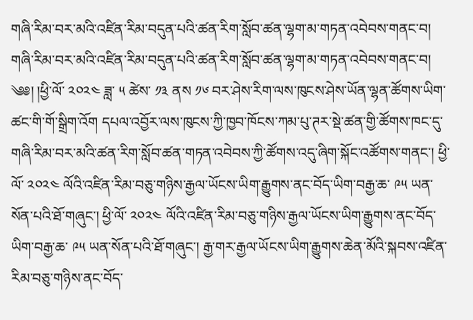གཞི་རིམ་བར་མའི་འཛིན་རིམ་བདུན་པའི་ཚན་རིག་སློབ་ཚན་ལྷག་མ་གཏན་འབེབས་གནང་བ། གཞི་རིམ་བར་མའི་འཛིན་རིམ་བདུན་པའི་ཚན་རིག་སློབ་ཚན་ལྷག་མ་གཏན་འབེབས་གནང་བ། ༄༅། །ཕྱི་ལོ་ ༢༠༢༤ ཟླ་ ༥ ཚེས་ ༡༣ ནས ༡༦ བར་ཤེས་རིག་ལས་ཁུངས་ཤེས་ཡོན་ལྷན་ཚོགས་ཡིག་ཚང་གི་གོ་སྒྲིག་འོག དཔལ་འབྱོར་ལས་ཁུངས་ཀྱི་ཁྱབ་ཁོངས་ཀམ་པུ་ཊར་སྡེ་ཚན་གྱི་ཚོགས་ཁང་དུ་གཞི་རིམ་བར་མའི་ཚན་རིག་སློབ་ཚན་གཏན་འབེབས་ཀྱི་ཚོགས་འདུ་ཞིག་སྐོང་འཚོགས་གནང་། ཕྱི་ལོ་ ༢༠༢༤ ལོའི་འཛིན་རིམ་བཅུ་གཉིས་རྒྱལ་ཡོངས་ཡིག་རྒྱུགས་ནང་བོད་ཡིག་བརྒྱ་ཆ་ ༩༥ ཡན་སོན་པའི་ཐོ་གཞུང་། ཕྱི་ལོ་ ༢༠༢༤ ལོའི་འཛིན་རིམ་བཅུ་གཉིས་རྒྱལ་ཡོངས་ཡིག་རྒྱུགས་ནང་བོད་ཡིག་བརྒྱ་ཆ་ ༩༥ ཡན་སོན་པའི་ཐོ་གཞུང་། རྒྱ་གར་རྒྱལ་ཡོངས་ཡིག་རྒྱུགས་ཆེན་མོའི་སྐབས་འཛིན་རིམ་བཅུ་གཉིས་ནང་བོད་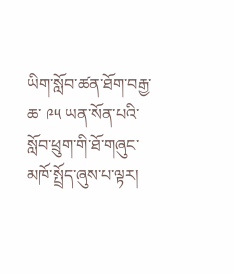ཡིག་སློབ་ཚན་ཐོག་བརྒྱ་ཆ་ ༩༥ ཡན་སོན་པའི་སློབ་ཕྲུག་གི་ཐོ་གཞུང་མཁོ་སྤྲོད་ཞུས་པ་ལྟར།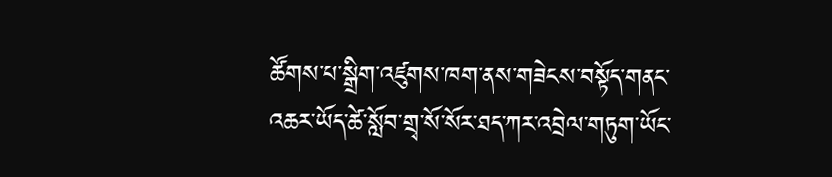ཚོགས་པ་སྒྲིག་འཛུགས་ཁག་ནས་གཟེངས་བསྟོད་གནང་འཆར་ཡོད་ཚེ་སློབ་གྲྭ་སོ་སོར་ཐད་ཀར་འབྲེལ་གཏུག་ཡོང་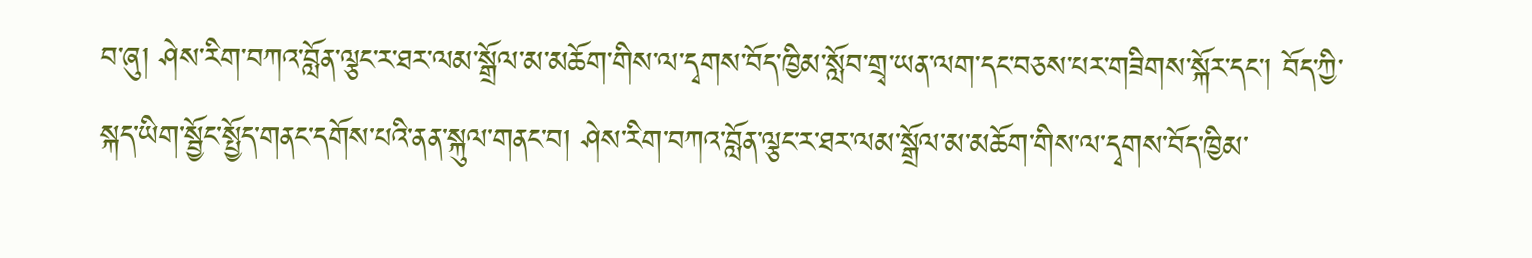བ་ཞུ། ཤེས་རིག་བཀའ་བློན་ལྕང་ར་ཐར་ལམ་སྒྲོལ་མ་མཆོག་གིས་ལ་དྭགས་བོད་ཁྱིམ་སློབ་གྲྭ་ཡན་ལག་དང་བཅས་པར་གཟིགས་སྐོར་དང་། བོད་ཀྱི་སྐད་ཡིག་སྦྱོང་སྤྱོད་གནང་དགོས་པའི་ནན་སྐུལ་གནང་བ། ཤེས་རིག་བཀའ་བློན་ལྕང་ར་ཐར་ལམ་སྒྲོལ་མ་མཆོག་གིས་ལ་དྭགས་བོད་ཁྱིམ་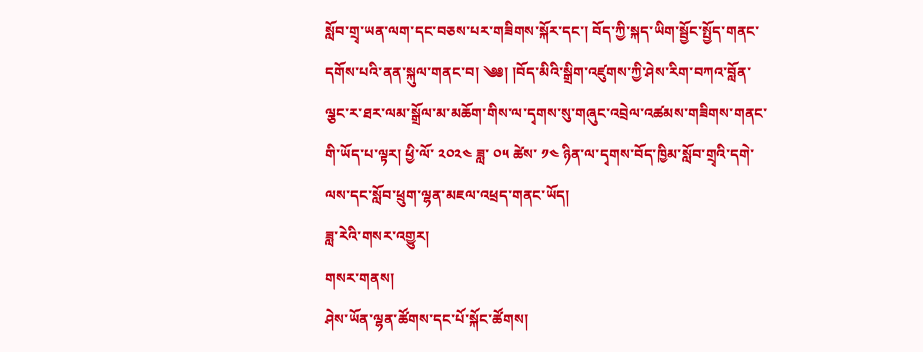སློབ་གྲྭ་ཡན་ལག་དང་བཅས་པར་གཟིགས་སྐོར་དང་། བོད་ཀྱི་སྐད་ཡིག་སྦྱོང་སྤྱོད་གནང་དགོས་པའི་ནན་སྐུལ་གནང་བ། ༄༅། །བོད་མིའི་སྒྲིག་འཛུགས་ཀྱི་ཤེས་རིག་བཀའ་བློན་ལྕང་ར་ཐར་ལམ་སྒྲོལ་མ་མཆོག་གིས་ལ་དྭགས་སུ་གཞུང་འབྲེལ་འཚམས་གཟིགས་གནང་གི་ཡོད་པ་ལྟར། ཕྱི་ལོ་ ༢༠༢༤ ཟླ་ ༠༥ ཚེས་ ༡༤ ཉིན་ལ་དྭགས་བོད་ཁྱིམ་སློབ་གྲྭའི་དགེ་ལས་དང་སློབ་ཕྲུག་ལྷན་མཇལ་འཕྲད་གནང་ཡོད།
ཟླ་རེའི་གསར་འགྱུར།
གསར་གནས།
ཤེས་ཡོན་ལྷན་ཚོགས་དང་པོ་སྐོང་ཚོགས།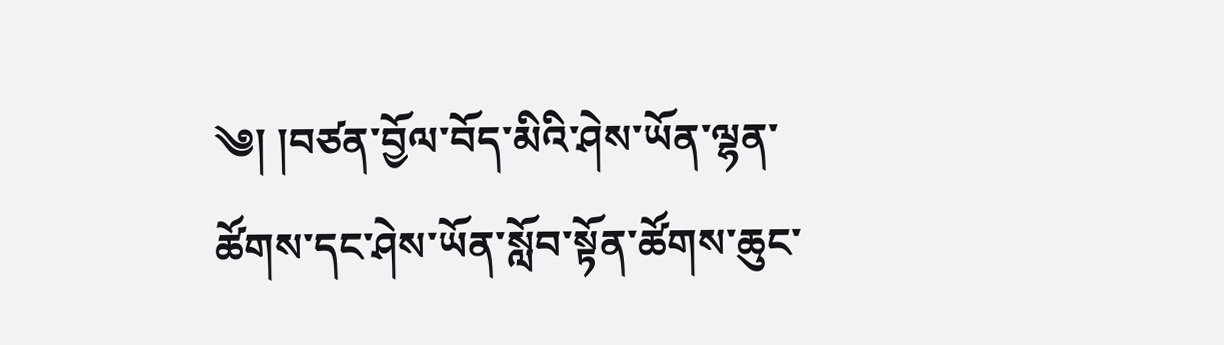༄། །བཙན་བྱོལ་བོད་མིའི་ཤེས་ཡོན་ལྷན་ཚོགས་དང་ཤེས་ཡོན་སློབ་སྟོན་ཚོགས་ཆུང་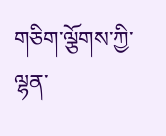གཅིག་ལྕོགས་ཀྱི་ལྷན་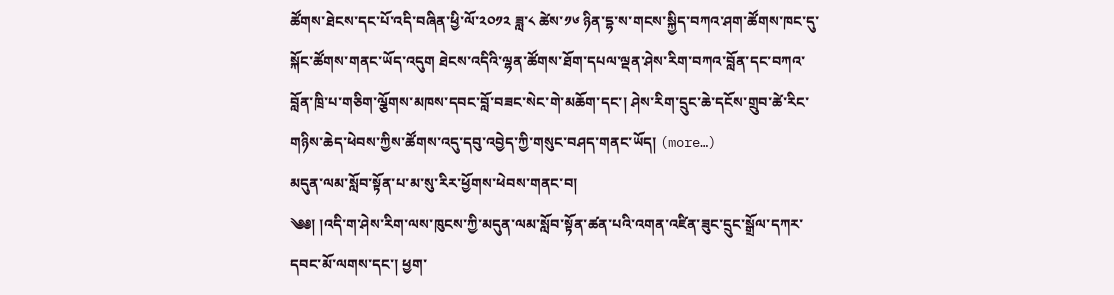ཚོགས་ཐེངས་དང་པོ་འདི་བཞིན་ཕྱི་ལོ་༢༠༡༢ ཟླ་༨ ཚེས་༡༦ ཉིན་དྷ་ས་གངས་སྐྱིད་བཀའ་ཤག་ཚོགས་ཁང་དུ་སྐོང་ཚོགས་གནང་ཡོད་འདུག ཐེངས་འདིའི་ལྷན་ཚོགས་ཐོག་དཔལ་ལྡན་ཤེས་རིག་བཀའ་བློན་དང་བཀའ་བློན་ཁྲི་པ་གཅིག་ལྕོགས་མཁས་དབང་བློ་བཟང་སེང་གེ་མཆོག་དང་། ཤེས་རིག་དྲུང་ཆེ་དངོས་གྲུབ་ཚེ་རིང་གཉིས་ཆེད་ཕེབས་ཀྱིས་ཚོགས་འདུ་དབུ་འབྱེད་ཀྱི་གསུང་བཤད་གནང་ཡོད། (more…)
མདུན་ལམ་སློབ་སྟོན་པ་མ་སུ་རིར་ཕྱོགས་ཕེབས་གནང་བ།
༄༅། །འདི་ག་ཤེས་རིག་ལས་ཁུངས་ཀྱི་མདུན་ལམ་སློབ་སྟོན་ཚན་པའི་འགན་འཛིན་ཟུང་དྲུང་སྒྲོལ་དཀར་དབང་མོ་ལགས་དང་། ཕྱག་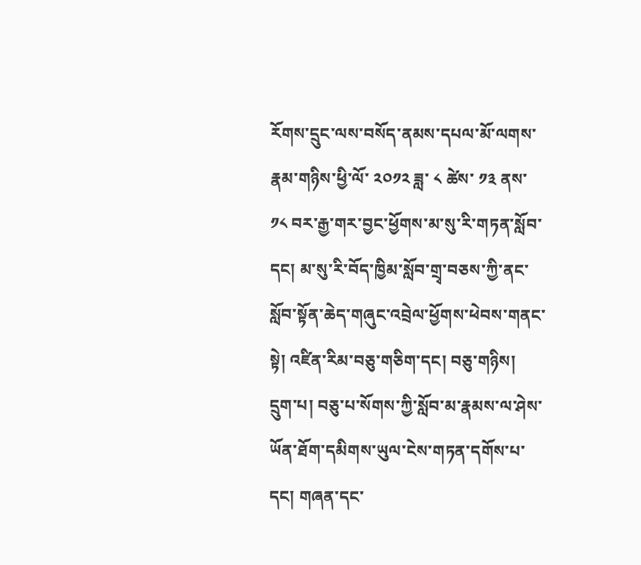རོགས་དྲུང་ལས་བསོད་ནམས་དཔལ་མོ་ལགས་རྣམ་གཉིས་ཕྱི་ལོ་ ༢༠༡༢ ཟླ་ ༨ ཚེས་ ༡༣ ནས་ ༡༨ བར་རྒྱ་གར་བྱང་ཕྱོགས་མ་སུ་རི་གཏན་སློབ་དང། མ་སུ་རི་བོད་ཁྱིམ་སློབ་གྲྭ་བཅས་ཀྱི་ནང་སློབ་སྟོན་ཆེད་གཞུང་འབྲེལ་ཕྱོགས་ཕེབས་གནང་སྟེ། འཛིན་རིམ་བཅུ་གཅིག་དང། བཅུ་གཉིས། དྲུག་པ། བཅུ་པ་སོགས་ཀྱི་སློབ་མ་རྣམས་ལ་ཤེས་ཡོན་ཐོག་དམིགས་ཡུལ་ངེས་གཏན་དགོས་པ་དང། གཞན་དང་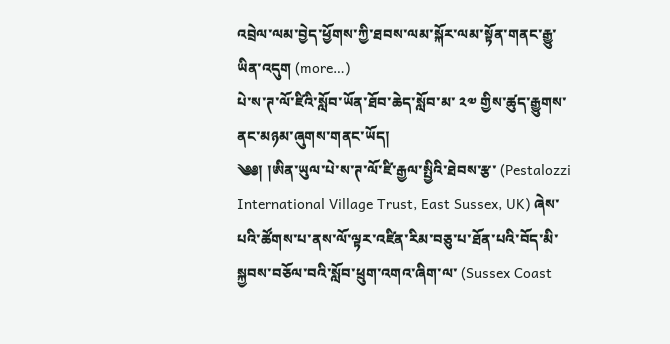འབྲེལ་ལམ་བྱེད་ཕྱོགས་ཀྱི་ཐབས་ལམ་སྐོར་ལམ་སྟོན་གནང་རྒྱུ་ཡིན་འདུག (more…)
པེ་ས་ཊ་ལོ་ཛིའི་སློབ་ཡོན་ཐོབ་ཆེད་སློབ་མ་ ༢༧ གྱིས་ཚུད་རྒྱུགས་ནང་མཉམ་ཞུགས་གནང་ཡོད།
༄༅། །ཨིན་ཡུལ་པེ་ས་ཊ་ལོ་ཛི་རྒྱལ་སྤྱིའི་ཐེབས་རྩ་ (Pestalozzi International Village Trust, East Sussex, UK) ཞེས་པའི་ཚོགས་པ་ནས་ལོ་ལྟར་འཛིན་རིམ་བཅུ་པ་ཐོན་པའི་བོད་མི་སྐྱབས་བཅོལ་བའི་སློབ་ཕྲུག་འགའ་ཞིག་ལ་ (Sussex Coast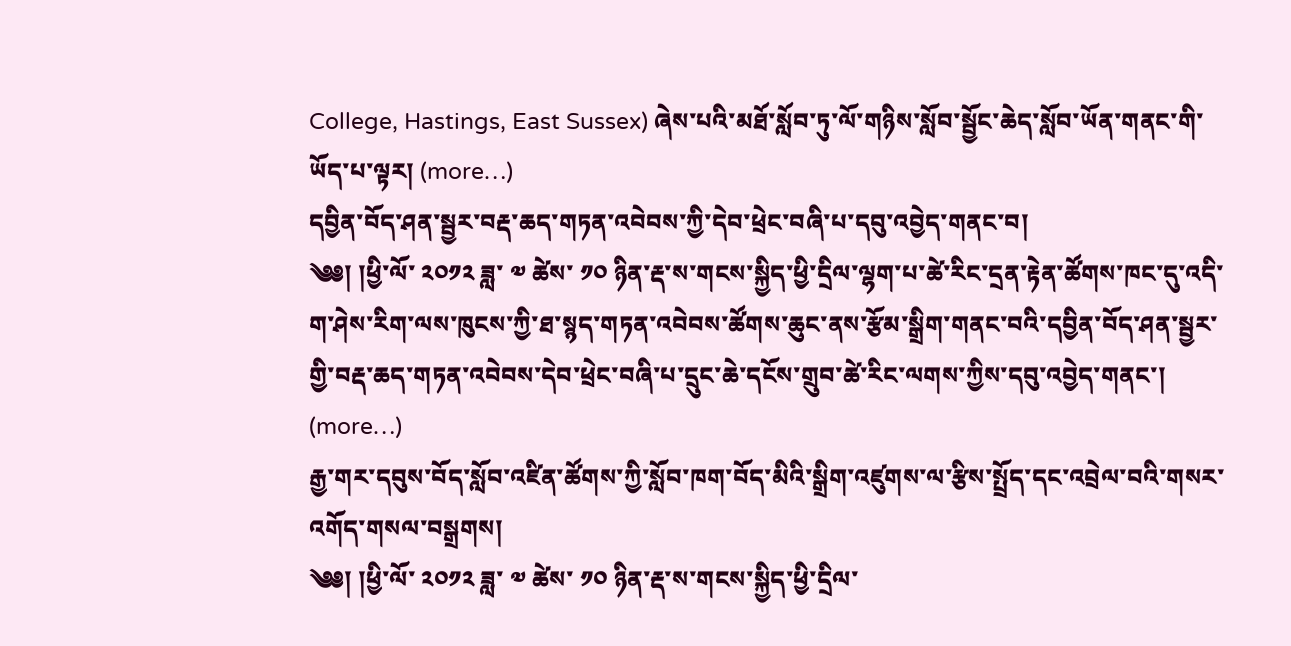College, Hastings, East Sussex) ཞེས་པའི་མཐོ་སློབ་ཏུ་ལོ་གཉིས་སློབ་སྦྱོང་ཆེད་སློབ་ཡོན་གནང་གི་ཡོད་པ་ལྟར། (more…)
དབྱིན་བོད་ཤན་སྦྱར་བརྡ་ཆད་གཏན་འབེབས་ཀྱི་དེབ་ཕྲེང་བཞི་པ་དབུ་འབྱེད་གནང་བ།
༄༅། །ཕྱི་ལོ་ ༢༠༡༢ ཟླ་ ༧ ཚེས་ ༡༠ ཉིན་རྡ་ས་གངས་སྐྱིད་ཕྱི་དྲིལ་ལྷག་པ་ཚེ་རིང་དྲན་རྟེན་ཚོགས་ཁང་དུ་འདི་ག་ཤེས་རིག་ལས་ཁུངས་ཀྱི་ཐ་སྙད་གཏན་འབེབས་ཚོགས་ཆུང་ནས་རྩོམ་སྒྲིག་གནང་བའི་དབྱིན་བོད་ཤན་སྦྱར་གྱི་བརྡ་ཆད་གཏན་འབེབས་དེབ་ཕྲེང་བཞི་པ་དྲུང་ཆེ་དངོས་གྲུབ་ཚེ་རིང་ལགས་ཀྱིས་དབུ་འབྱེད་གནང་། (more…)
རྒྱ་གར་དབུས་བོད་སློབ་འཛིན་ཚོགས་ཀྱི་སློབ་ཁག་བོད་མིའི་སྒྲིག་འཛུགས་ལ་རྩིས་སྤྲོད་དང་འབྲེལ་བའི་གསར་འགོད་གསལ་བསྒྲགས།
༄༅། །ཕྱི་ལོ་ ༢༠༡༢ ཟླ་ ༧ ཚེས་ ༡༠ ཉིན་རྡ་ས་གངས་སྐྱིད་ཕྱི་དྲིལ་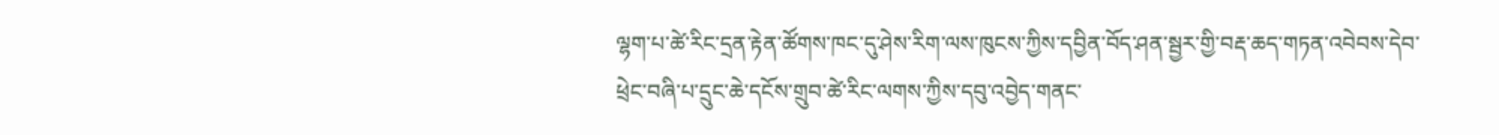ལྷག་པ་ཚེ་རིང་དྲན་རྟེན་ཚོགས་ཁང་དུ་ཤེས་རིག་ལས་ཁུངས་ཀྱིས་དབྱིན་བོད་ཤན་སྦྱར་གྱི་བརྡ་ཆད་གཏན་འབེབས་དེབ་ཕྲེང་བཞི་པ་དྲུང་ཆེ་དངོས་གྲུབ་ཚེ་རིང་ལགས་ཀྱིས་དབུ་འབྱེད་གནང་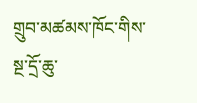གྲུབ་མཚམས་ཁོང་གིས་སྔ་དྲོ་ཆུ་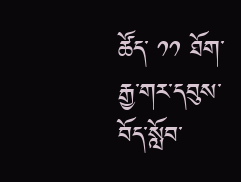ཚོད་ ༡༡ ཐོག་རྒྱ་གར་དབུས་བོད་སློབ་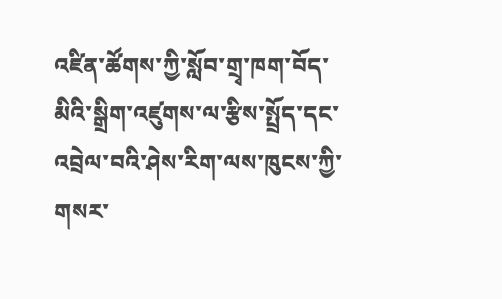འཛིན་ཚོགས་ཀྱི་སློབ་གྲྭ་ཁག་བོད་མིའི་སྒྲིག་འཛུགས་ལ་རྩིས་སྤྲོད་དང་འབྲེལ་བའི་ཤེས་རིག་ལས་ཁུངས་ཀྱི་གསར་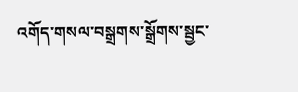འགོད་གསལ་བསྒྲགས་སྒྲོགས་སྦྱང་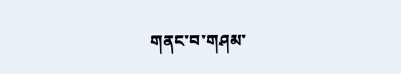གནང་བ་གཤམ་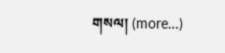གསལ། (more…)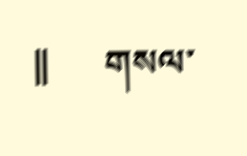||      གསལ་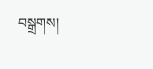བསྒྲགས།